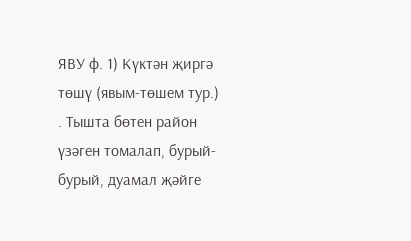ЯВУ ф. 1) Күктән җиргә төшү (явым-төшем тур.) . Тышта бөтен район үзәген томалап, бурый-бурый, дуамал җәйге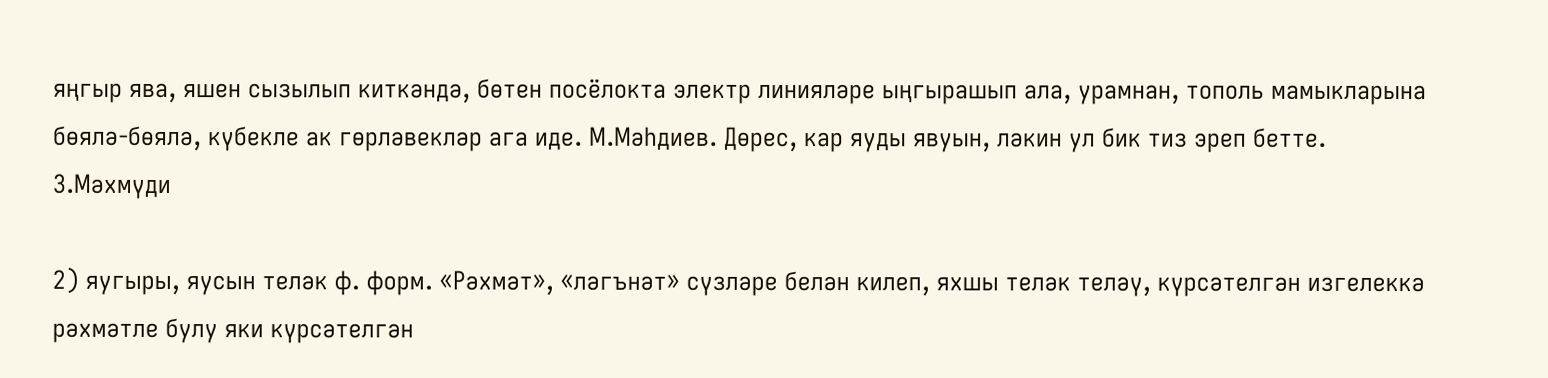яңгыр ява, яшен сызылып киткәндә, бөтен посёлокта электр линияләре ыңгырашып ала, урамнан, тополь мамыкларына бөялә-бөялә, күбекле ак гөрләвекләр ага иде. М.Мәһдиев. Дөрес, кар яуды явуын, ләкин ул бик тиз эреп бетте. З.Мәхмүди

2) яугыры, яусын теләк ф. форм. «Рәхмәт», «ләгънәт» сүзләре белән килеп, яхшы теләк теләү, күрсәтелгән изгелеккә рәхмәтле булу яки күрсәтелгән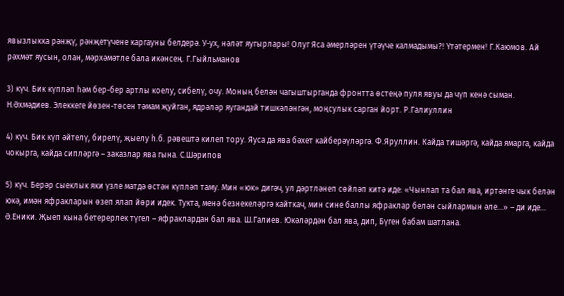явызлыкка рәнҗү, рәнҗетүчене каргауны белдерә. У-ух, нәләт яугырлары! Олуг Яса әмерләрен үтәүче калмадымы?! Үтәтермен! Г.Каюмов. Ай рәхмәт яусын, олан, мәрхәмәтле бала икәнсең. Г.Гыйльманов

3) күч. Бик күпләп һәм бер-бер артлы коелу, сибелү, очу. Моның белән чагыштырганда фронтта өстеңә пуля явуы да чүп кенә сыман. Н.Әхмәдиев. Элеккеге йөзен-төсен тәмам җуйган, ядрәләр яугандай тишкәләнгән, моңсулык сарган йорт. Р.Галиуллин

4) күч. Бик күп әйтелү, бирелү, җыелу һ.б. рәвештә килеп тору. Яуса да ява бәхет кайберәүләргә. Ф.Яруллин. Кайда тишәргә, кайда ямарга, кайда чокырга, кайда сипләргә – заказлар ява гына. С.Шәрипов

5) күч. Берәр сыеклык яки үзле матдә өстән күпләп таму. Мин «юк» дигәч, ул дәртләнеп сөйләп китә иде: «Чынлап та бал ява, иртәнге чык белән юкә, имән яфракларын өзеп ялап йөри идек. Тукта, менә безнекеләргә кайткач, мин сине баллы яфраклар белән сыйлармын әле...» – ди иде... Ә.Еники. Җыеп кына бетерерлек түгел – яфраклардан бал ява. Ш.Галиев. Юкәләрдән бал ява, дип, Бүген бабам шатлана.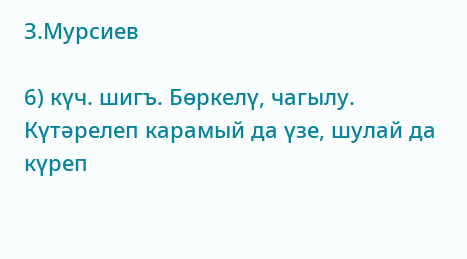З.Мурсиев

6) күч. шигъ. Бөркелү, чагылу. Күтәрелеп карамый да үзе, шулай да күреп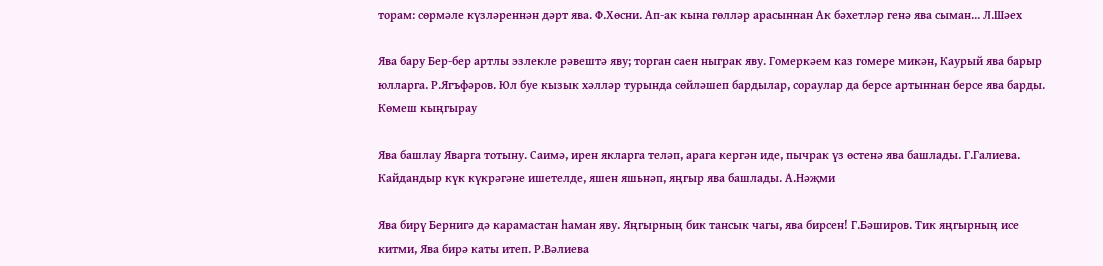торам: сөрмәле күзләреннән дәрт ява. Ф.Хөсни. Ап-ак кына гөлләр арасыннан Ак бәхетләр генә ява сыман... Л.Шәех

Ява бару Бер-бер артлы эзлекле рәвештә яву; торган саен ныграк яву. Гомеркәем каз гомере микән, Каурый ява барыр юлларга. Р.Ягъфәров. Юл буе кызык хәлләр турында сөйләшеп бардылар, сораулар да берсе артыннан берсе ява барды. Көмеш кыңгырау

Ява башлау Яварга тотыну. Саимә, ирен якларга теләп, арага кергән иде, пычрак үз өстенә ява башлады. Г.Галиева. Кайдандыр күк күкрәгәне ишетелде, яшен яшьнәп, яңгыр ява башлады. А.Нәҗми

Ява бирү Бернигә дә карамастан һаман яву. Яңгырның бик тансык чагы, ява бирсен! Г.Бәширов. Тик яңгырның исе китми, Ява бирә каты итеп. Р.Вәлиева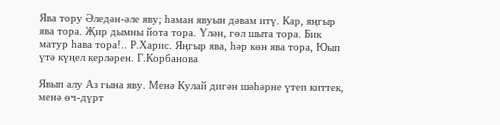Ява тору Әледән-әле яву; һаман явуын дәвам итү. Кар, яңгыр ява тора. Җир дымны йота тора. Үлән, гөл шыта тора. Бик матур һава тора!.. Р.Харис. Яңгыр ява, һәр көн ява тора, Юып үтә күңел керләрен. Г.Корбанова

Явып алу Аз гына яву. Менә Кулай дигән шәһәрне үтеп киттек, менә өч-дүрт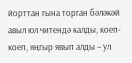йорттан гына торган бәләкәй авыл юл читендә калды, коеп-коеп, яңгыр явып алды – ул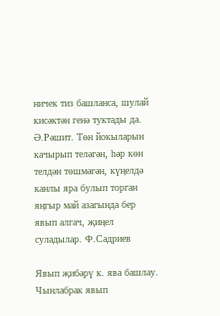ничек тиз башланса, шулай кисәктән генә туктады да. Ә.Рәшит. Төн йокыларын качырып теләгән, һәр көн телдән төшмәгән, күңелдә канлы яра булып торган яңгыр май азагында бер явып алгач, җиңел суладылар. Ф.Садриев

Явып җибәрү к. ява башлау. Чынлабрак явып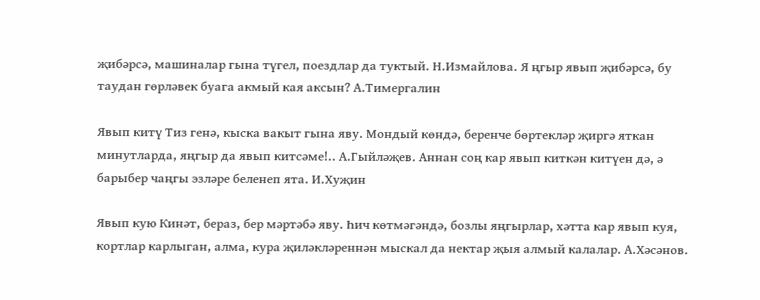җибәрсә, машиналар гына түгел, поездлар да туктый. Н.Измайлова. Я ңгыр явып җибәрсә, бу таудан гөрләвек буага акмый кая аксын? А.Тимергалин

Явып китү Тиз генә, кыска вакыт гына яву. Мондый көндә, беренче бөртекләр җиргә яткан минутларда, яңгыр да явып китсәме!.. А.Гыйләҗев. Аннан соң кар явып киткән китүен дә, ә барыбер чаңгы эзләре беленеп ята. И.Хуҗин

Явып кую Кинәт, бераз, бер мәртәбә яву. Һич көтмәгәндә, бозлы яңгырлар, хәтта кар явып куя, кортлар карлыган, алма, кура җиләкләреннән мыскал да нектар җыя алмый калалар. А.Хәсәнов.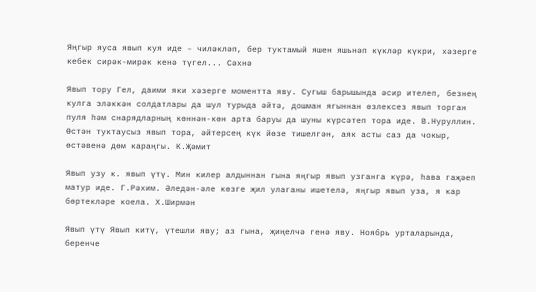Яңгыр яуса явып куя иде – чиләкләп, бер туктамый яшен яшьнәп күкләр күкри, хәзерге кебек сирәк-мирәк кенә түгел... Сәхнә

Явып тору Гел, даими яки хәзерге моментта яву. Сугыш барышында әсир ителеп, безнең кулга эләккән солдатлары да шул турыда әйтә, дошман ягыннан өзлексез явып торган пуля һәм снарядларның көннән-көн арта баруы да шуны күрсәтеп тора иде. В.Нуруллин. Өстән туктаусыз явып тора, әйтерсең күк йөзе тишелгән, аяк асты саз да чокыр, өстәвенә дөм караңгы. К.Җәмит

Явып узу к. явып үтү. Мин килер алдыннан гына яңгыр явып узганга күрә, һава гаҗәеп матур иде. Г.Рәхим. Әледән-әле көзге җил улаганы ишетелә, яңгыр явып уза, я кар бөртекләре коела. Х.Ширмән

Явып үтү Явып китү, үтешли яву; аз гына, җиңелчә генә яву. Ноябрь урталарында, беренче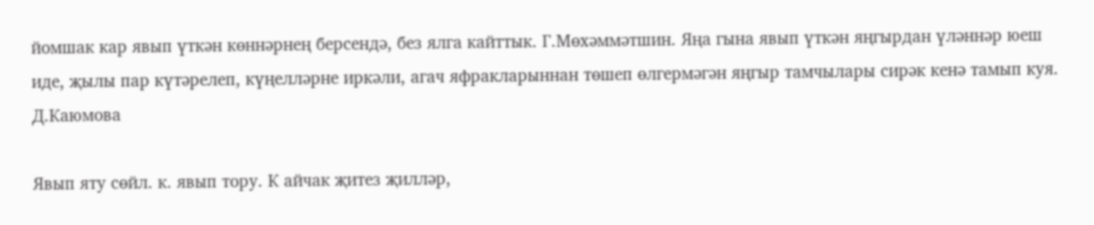йомшак кар явып үткән көннәрнең берсендә, без ялга кайттык. Г.Мөхәммәтшин. Яңа гына явып үткән яңгырдан үләннәр юеш иде, җылы пар күтәрелеп, күңелләрне иркәли, агач яфракларыннан төшеп өлгермәгән яңгыр тамчылары сирәк кенә тамып куя. Д.Каюмова

Явып яту сөйл. к. явып тору. К айчак җитез җилләр,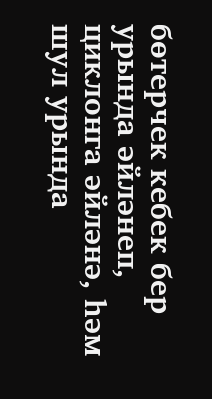бөтерчек кебек бер урында әйләнеп, циклонга әйләнә, һәм шул урында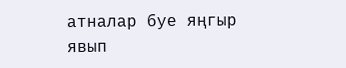атналар буе яңгыр явып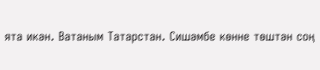ята икән. Ватаным Татарстан. Сишәмбе көнне төштән соң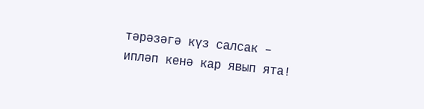тәрәзәгә күз салсак – ипләп кенә кар явып ята!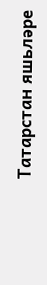Татарстан яшьләре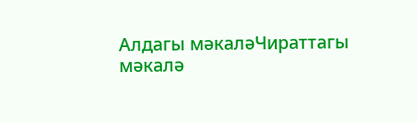Алдагы мәкаләЧираттагы мәкалә